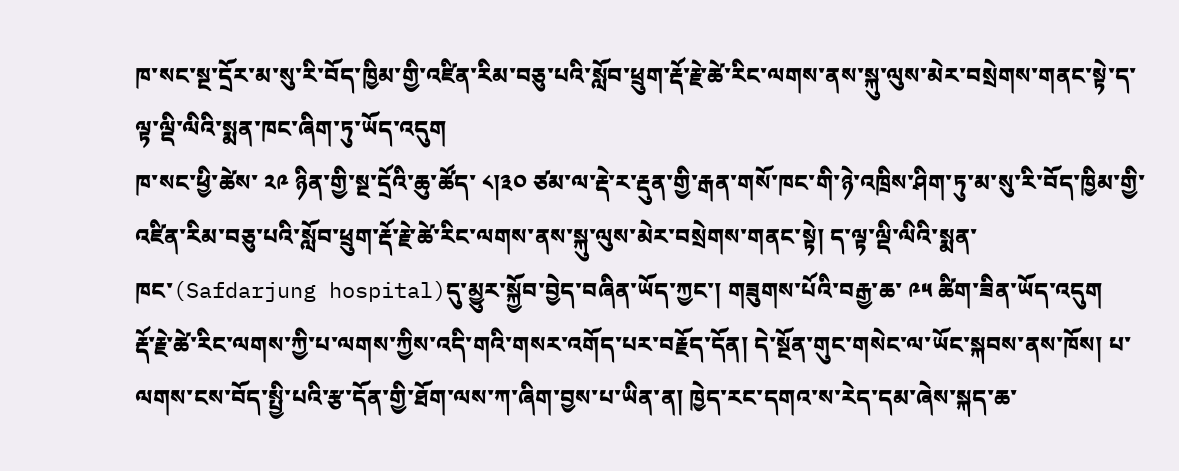ཁ་སང་སྔ་དྲོར་མ་སུ་རི་བོད་ཁྱིམ་གྱི་འཛིན་རིམ་བཅུ་པའི་སློབ་ཕྲུག་རྡོ་རྗེ་ཚེ་རིང་ལགས་ནས་སྐུ་ལུས་མེར་བསྲེགས་གནང་སྟེ་ད་ལྟ་ལྡི་ལིའི་སྨན་ཁང་ཞིག་ཏུ་ཡོད་འདུག
ཁ་སང་ཕྱི་ཚེས་ ༢༩ ཉིན་གྱི་སྔ་དྲོའི་ཆུ་ཚོད་ ༨།༣༠ ཙམ་ལ་རྡེ་ར་རྡུན་གྱི་རྒན་གསོ་ཁང་གི་ཉེ་འཁྲིས་ཤིག་ཏུ་མ་སུ་རི་བོད་ཁྱིམ་གྱི་འཛིན་རིམ་བཅུ་པའི་སློབ་ཕྲུག་རྡོ་རྗེ་ཚེ་རིང་ལགས་ནས་སྐུ་ལུས་མེར་བསྲེགས་གནང་སྟེ། ད་ལྟ་ལྡི་ལིའི་སྨན་ཁང་(Safdarjung hospital)དུ་མྱུར་སྐྱོབ་བྱེད་བཞིན་ཡོད་ཀྱང་། གཟུགས་པོའི་བརྒྱ་ཆ་ ༩༥ ཚིག་ཟིན་ཡོད་འདུག
རྡོ་རྗེ་ཚེ་རིང་ལགས་ཀྱི་པ་ལགས་ཀྱིས་འདི་གའི་གསར་འགོད་པར་བརྗོད་དོན། དེ་སྔོན་གུང་གསེང་ལ་ཡོང་སྐབས་ནས་ཁོས། པ་ལགས་ངས་བོད་སྤྱི་པའི་རྩ་དོན་གྱི་ཐོག་ལས་ཀ་ཞིག་བྱས་པ་ཡིན་ན། ཁྱེད་རང་དགའ་ས་རེད་དམ་ཞེས་སྐད་ཆ་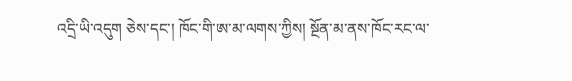འདྲི་ཡི་འདུག ཅེས་དང་། ཁོང་གི་ཨ་མ་ལགས་ཀྱིས། སྔོན་མ་ནས་ཁོང་རང་ལ་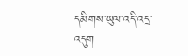དམིགས་ཡུལ་འདི་འདྲ་འདུག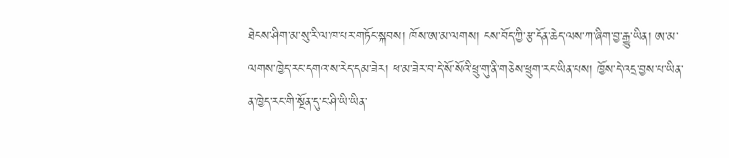ཐེངས་ཤིག་མ་སུ་རི་ལ་ཁ་པར་གཏོང་སྐབས། ཁོས་ཨ་མ་ལགས། ངས་བོད་ཀྱི་རྩ་དོན་ཆེད་ལས་ཀ་ཞིག་བྱ་རྒྱུ་ཡིན། ཨ་མ་ལགས་ཁྱེད་རང་དགའ་ས་རེད་དམ་ཟེར། ཕ་མ་ཟེར་བ་དེ་སོ་སོའི་ཕྲུ་གུ་ནི་གཅེས་ཕྲུག་རང་ཡིན་པས། ཁྱོས་དེ་འདྲ་བྱས་པ་ཡིན་ན་ཁྱེད་རང་གི་སྔོན་དུ་ང་ཤི་ཡི་ཡིན་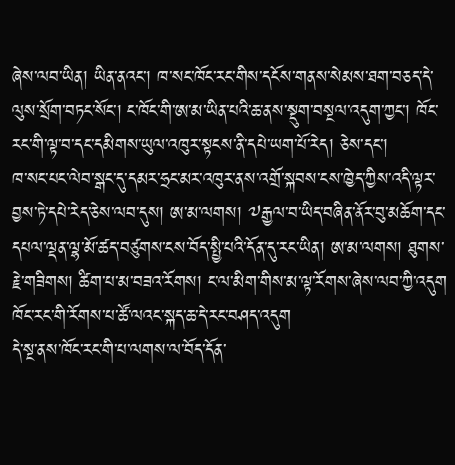ཞེས་ལབ་ཡིན། ཡིན་ནའང་། ཁ་སང་ཁོང་རང་གིས་དངོས་གནས་སེམས་ཐག་བཅད་དེ་ལུས་སྲོག་བཏང་སོང་། ང་ཁོང་གི་ཨ་མ་ཡིན་པའི་ཆ་ནས་སྡུག་བསྔལ་འདུག་ཀྱང་། ཁོང་རང་གི་ལྟ་བ་དང་དམིགས་ཡུལ་འཁུར་སྟངས་ནི་དཔེ་ཡག་པོ་རེད། ཅེས་དང་།
ཁ་སང་པང་ལེབ་སྒང་དུ་དམར་ཧྲང་མར་འཁུར་ནས་འགྲོ་སྐབས་ངས་ཁྱེད་ཀྱིས་འདི་ལྟར་བྱས་ཏེ་དཔེ་རེད་ཅེས་ལབ་དུས། ཨ་མ་ལགས། ༧རྒྱལ་བ་ཡིད་བཞིན་ནོར་བུ་མཆོག་དང་དཔལ་ལྡན་ལྷ་མོ་ཚད་བཙུགས་ངས་བོད་སྤྱི་པའི་དོན་དུ་རང་ཡིན། ཨ་མ་ལགས། ཐུགས་རྗེ་གཟིགས། ཚིག་པ་མ་བཟའ་རོགས། ང་ལ་མིག་གིས་མ་ལྟ་རོགས་ཞེས་ལབ་ཀྱི་འདུག ཁོང་རང་གི་རོགས་པ་ཚོ་ལའང་སྐད་ཆ་དེ་རང་བཤད་འདུག
དེ་སྔ་ནས་ཁོང་རང་གི་པ་ལགས་ལ་བོད་དོན་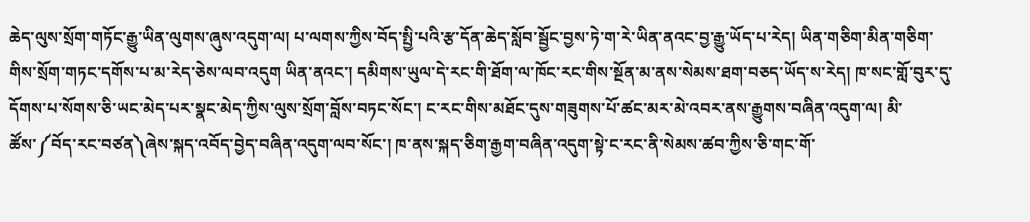ཆེད་ལུས་སྲོག་གཏོང་རྒྱུ་ཡིན་ལུགས་ཞུས་འདུག་ལ། པ་ལགས་ཀྱིས་བོད་སྤྱི་པའི་རྩ་དོན་ཆེད་སློབ་སྦྱོང་བྱས་ཏེ་ག་རེ་ཡིན་ནའང་བྱ་རྒྱུ་ཡོད་པ་རེད། ཡིན་གཅིག་མིན་གཅིག་གིས་སྲོག་གཏང་དགོས་པ་མ་རེད་ཅེས་ལབ་འདུག ཡིན་ནའང་། དམིགས་ཡུལ་དེ་རང་གི་ཐོག་ལ་ཁོང་རང་གིས་སྔོན་མ་ནས་སེམས་ཐག་བཅད་ཡོད་ས་རེད། ཁ་སང་གློ་བུར་དུ་དོགས་པ་སོགས་ཅི་ཡང་མེད་པར་སྣང་མེད་ཀྱིས་ལུས་སྲོག་བློས་བཏང་སོང་། ང་རང་གིས་མཐོང་དུས་གཟུགས་པོ་ཚང་མར་མེ་འབར་ནས་རྒྱུགས་བཞིན་འདུག་ལ། མི་ཚོས་༼བོད་རང་བཙན༽ཞེས་སྐད་འབོད་བྱེད་བཞིན་འདུག་ལབ་སོང་། ཁ་ནས་སྐད་ཅིག་རྒྱག་བཞིན་འདུག་སྟེ་ང་རང་ནི་སེམས་ཚབ་ཀྱིས་ཅི་གང་གོ་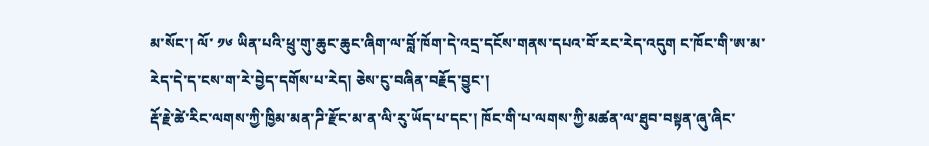མ་སོང་། ལོ་ ༡༦ ཡིན་པའི་ཕྲུ་གུ་ཆུང་ཆུང་ཞིག་ལ་བློ་ཁོག་དེ་འདྲ་དངོས་གནས་དཔའ་བོ་རང་རེད་འདུག ང་ཁོང་གི་ཨ་མ་རེད་དེ་ད་ངས་ག་རེ་བྱེད་དགོས་པ་རེད། ཅེས་ངུ་བཞིན་བརྗོད་བྱུང་།
རྡོ་རྗེ་ཚེ་རིང་ལགས་ཀྱི་ཁྱིམ་མན་ཌི་རྫོང་མ་ན་ལི་རུ་ཡོད་པ་དང་། ཁོང་གི་པ་ལགས་ཀྱི་མཚན་ལ་ཐུབ་བསྟན་ཞུ་ཞིང་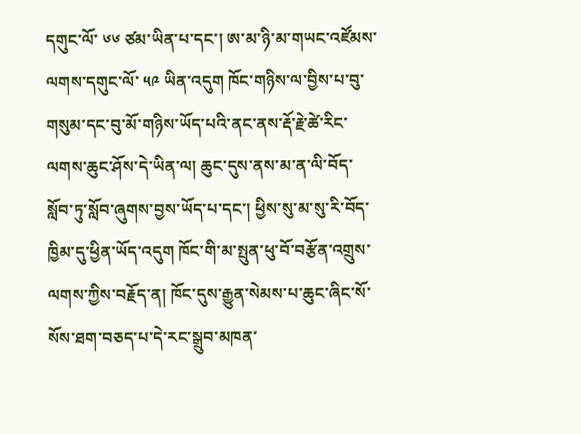དགུང་ལོ་ ༦༦ ཙམ་ཡིན་པ་དང་། ཨ་མ་ཉི་མ་གཡང་འཛོམས་ལགས་དགུང་ལོ་ ༥༩ ཡིན་འདུག ཁོང་གཉིས་ལ་བྱིས་པ་བུ་གསུམ་དང་བུ་མོ་གཉིས་ཡོད་པའི་ནང་ནས་རྡོ་རྗེ་ཚེ་རིང་ལགས་ཆུང་ཤོས་དེ་ཡིན་ལ། ཆུང་དུས་ནས་མ་ན་ལི་བོད་སློབ་ཏུ་སློབ་ཞུགས་བྱས་ཡོད་པ་དང་། ཕྱིས་སུ་མ་སུ་རི་བོད་ཁྱིམ་དུ་ཕྱིན་ཡོད་འདུག ཁོང་གི་མ་སྤུན་ཕུ་བོ་བརྩོན་འགྲུས་ལགས་ཀྱིས་བརྗོད་ན། ཁོང་དུས་རྒྱུན་སེམས་པ་ཆུང་ཞིང་སོ་སོས་ཐག་བཅད་པ་དེ་རང་སྒྲུབ་མཁན་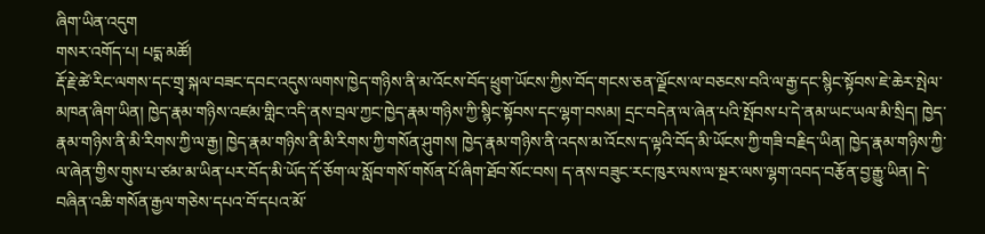ཞིག་ཡིན་འདུག
གསར་འགོད་པ། པདྨ་མཚོ།
རྡོ་རྗེ་ཚེ་རིང་ལགས་དང་གྲྭ་སྐལ་བཟང་དབང་འདུས་ལགས་ཁྱེད་གཉིས་ནི་མ་འོངས་བོད་ཕྲུག་ཡོངས་ཀྱིས་བོད་གངས་ཅན་ལྗོངས་ལ་བཅངས་བའི་ལ་རྒྱ་དང་སྙིང་སྟོབས་ཇེ་ཆེར་སྤེལ་མཁན་ཞིག་ཡིན། ཁྱེད་རྣམ་གཉིས་འཛམ་གླིང་འདི་ནས་བྲལ་ཀྱང་ཁྱེད་རྣམ་གཉིས་ཀྱི་སྙིང་སྟོབས་དང་ལྷག་བསམ། དྲང་བདེན་ལ་ཞེན་པའི་སྤོབས་པ་དེ་ནམ་ཡང་ཡལ་མི་སྲིད། ཁྱེད་རྣམ་གཉིས་ནི་མི་རིགས་ཀྱི་ལ་རྒྱ། ཁྱེད་རྣམ་གཉིས་ནི་མི་རིགས་ཀྱི་གསོན་ཤུགས། ཁྱེད་རྣམ་གཉིས་ནི་འདས་མ་འོངས་ད་ལྟའི་བོད་མི་ཡོངས་ཀྱི་གཟི་བརྗིད་ཡིན། ཁྱེད་རྣམ་གཉིས་ཀྱི་ལ་ཞེན་གྱིས་གུས་པ་ཙམ་མ་ཡིན་པར་བོད་མི་ཡོད་དོ་ཅོག་ལ་སློབ་གསོ་གསོན་པོ་ཞིག་ཐོབ་སོང་བས། ད་ནས་བཟུང་རང་ཁུར་ལས་ལ་སྔར་ལས་ལྷག་འབད་བརྩོན་བྱ་རྒྱུ་ཡིན། དེ་བཞིན་འཆི་གསོན་རྒྱལ་གཅེས་དཔའ་བོ་དཔའ་མོ་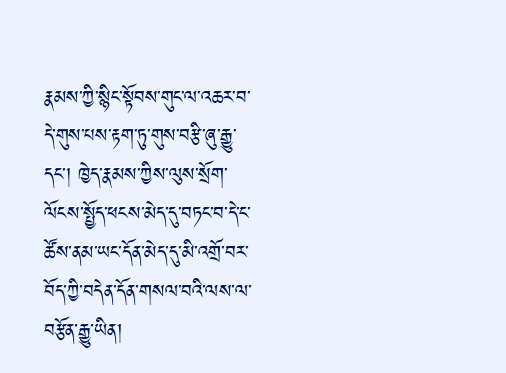རྣམས་ཀྱི་སྙིང་སྟོབས་གུང་ལ་འཆར་བ་དེ་གུས་པས་རྟག་ཏུ་གུས་བརྩི་ཞུ་རྒྱུ་དང་། ཁྱེད་རྣམས་ཀྱིས་ལུས་སྲོག་ལོངས་སྤྱོད་ཕངས་མེད་དུ་བཏང་བ་དེ་ང་ཚོས་ནམ་ཡང་དོན་མེད་དུ་མི་འགྲོ་བར་བོད་ཀྱི་བདེན་དོན་གསལ་བའི་ལས་ལ་བརྩོན་རྒྱུ་ཡིན།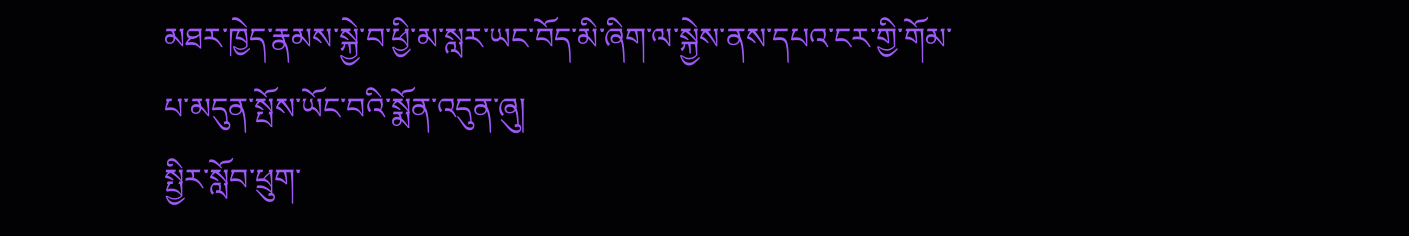མཐར་ཁྱེད་རྣམས་སྐྱེ་བ་ཕྱི་མ་སླར་ཡང་བོད་མི་ཞིག་ལ་སྐྱེས་ནས་དཔའ་ངར་གྱི་གོམ་པ་མདུན་སྤོས་ཡོང་བའི་སྨོན་འདུན་ཞུ།
སྤྱིར་སློབ་ཕྲུག་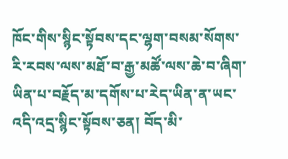ཁོང་གིས་སྙིང་སྟོབས་དང་ལྷག་བསམ་སོགས་རི་རབས་ལས་མཐོ་བ་རྒྱ་མཚོ་ལས་ཆེ་བ་ཞིག་ཡིན་པ་བརྗོད་མ་དགོས་པ་རེད་ཡིན་ན་ཡང་འདི་འདྲ་སྙིང་སྟོབས་ཅན། བོད་མི་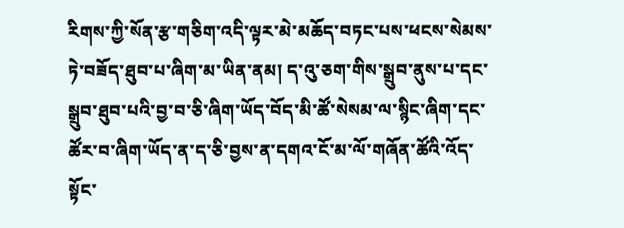རིགས་ཀྱི་སོན་རྩ་གཅིག་འདི་ལྟར་མེ་མཆོད་བཏང་པས་ཕངས་སེམས་ཏེ་བཟོད་ཐུབ་པ་ཞིག་མ་ཡིན་ནམ། ད་འུ་ཅག་གིས་སྒྲུབ་ནུས་པ་དང་སྒྲུབ་ཐུབ་པའི་བྱ་བ་ཅི་ཞིག་ཡོད་བོད་མི་ཚོ་སེསམ་ལ་སྙིང་ཞིག་དང་ཚོར་བ་ཞིག་ཡོད་ན་ད་ཅི་བྱས་ན་དགའ་ངོ་མ་ལོ་གཞོན་ཚོའི་འོད་སྟོང་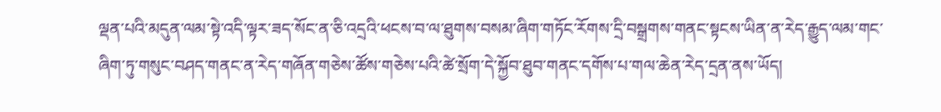ལྡན་པའི་མདུན་ལམ་སྟེ་འདི་ལྟར་ཟད་སོང་ན་ཅི་འདྲའི་ཕངས་བ་ལ་ཐུགས་བསམ་ཞིག་གཏོང་རོགས་དྲི་བསྒྲགས་གནང་སྟངས་ཡིན་ན་རེད་རྒྱུད་ལམ་གང་ཞིག་ཏུ་གསུང་བཤད་གནང་ན་རེད་གཞོན་གཅེས་ཚོས་གཅེས་པའི་ཚེ་སྲོག་དེ་སྐྱོབ་ཐུབ་གནང་དགོས་པ་གལ་ཆེན་རེད་དྲན་ནས་ཡོད།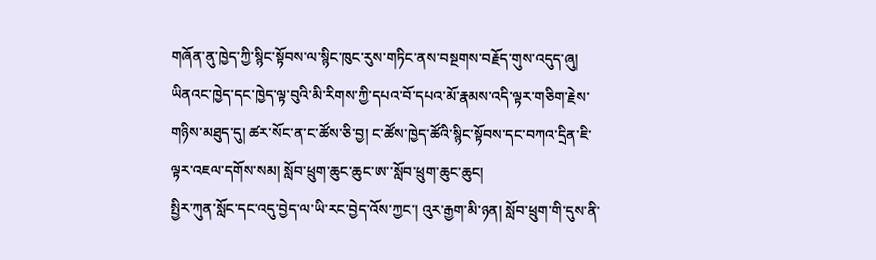གཞོན་ནུ་ཁྱེད་ཀྱི་སྙིང་སྟོབས་ལ་སྙིང་ཁུང་རུས་གཏིང་ནས་བསྔགས་བརྗོད་གུས་འདུད་ཞུ། ཡིནའང་ཁྱེད་དང་ཁྱེད་ལྟ་བུའི་མི་རིགས་ཀྱི་དཔའ་བོ་དཔའ་མོ་རྣམས་འདི་ལྟར་གཅིག་རྗེས་གཉིས་མཐུད་དུ། ཚར་སོང་ན་ང་ཚོས་ཅི་བྱ། ང་ཚོས་ཁྱེད་ཚོའི་སྙིང་སྟོབས་དང་བཀའ་དྲིན་ཇི་ལྟར་འཇལ་དགོས་སམ། སློབ་ཕྲུག་ཆུང་ཆུང་ཨ་་སློབ་ཕྲུག་ཆུང་ཆུང།
སྤྱིར་ཀུན་སློང་དང་འདུ་བྱེད་ལ་ཡི་རང་བྱེད་འོས་ཀྱང་། འུར་རྒྱག་མི་ཉན། སློབ་ཕྲུག་གི་དུས་ནི་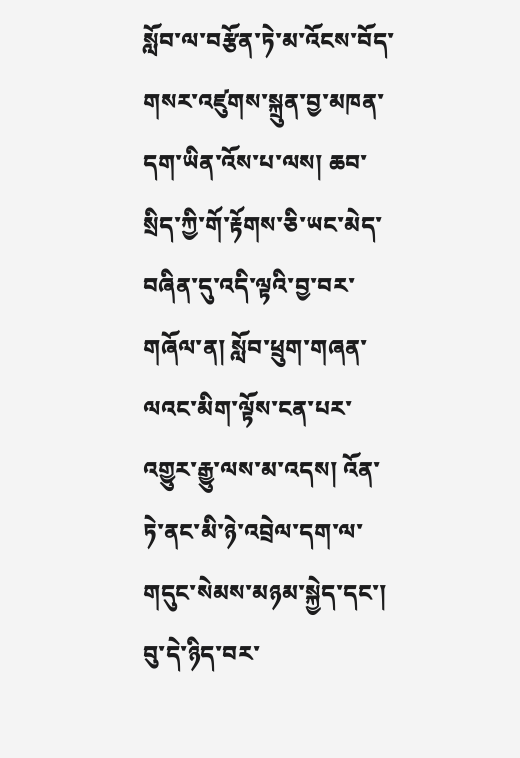སློབ་ལ་བརྩོན་ཏེ་མ་འོངས་བོད་གསར་འཛུགས་སྐྲུན་བྱ་མཁན་དག་ཡིན་འོས་པ་ལས། ཆབ་སྲིད་ཀྱི་གོ་རྟོགས་ཅི་ཡང་མེད་བཞིན་དུ་འདི་ལྟའི་བྱ་བར་གཞོལ་ན། སློབ་ཕྲུག་གཞན་ལའང་མིག་ལྟོས་ངན་པར་འགྱུར་རྒྱུ་ལས་མ་འདས། འོན་ཏེ་ནང་མི་ཉེ་འབྲེལ་དག་ལ་གདུང་སེམས་མཉམ་སྐྱེད་དང་། བུ་དེ་ཉིད་བར་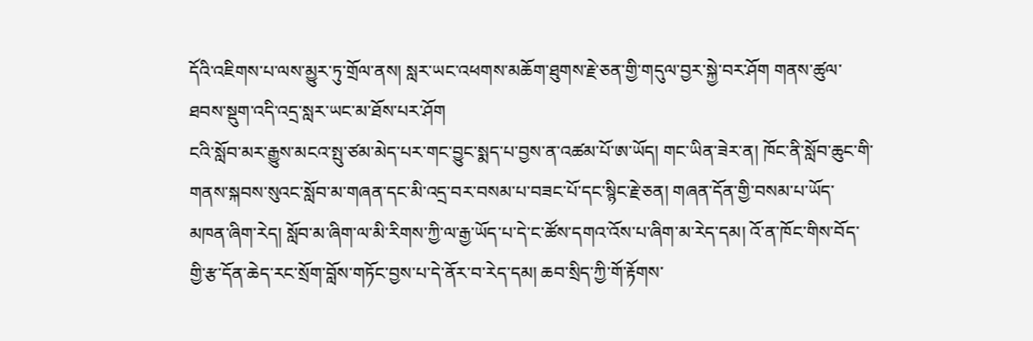དོའི་འཇིགས་པ་ལས་མྱུར་ཏུ་གྲོལ་ནས། སླར་ཡང་འཕགས་མཆོག་ཐུགས་རྗེ་ཅན་གྱི་གདུལ་བྱར་སྐྱེ་བར་ཤོག གནས་ཚུལ་ཐབས་སྡུག་འདི་འདྲ་སླར་ཡང་མ་ཐོས་པར་ཤོག
ངའི་སློབ་མར་རྒྱུས་མངའ་སྤུ་ཙམ་མེད་པར་གང་བྱུང་སྨད་པ་བྱས་ན་འཚམ་པོ་ཨ་ཡོད། གང་ཡིན་ཟེར་ན། ཁོང་ནི་སློབ་ཆུང་གི་གནས་སྐབས་སུའང་སློབ་མ་གཞན་དང་མི་འདྲ་བར་བསམ་པ་བཟང་པོ་དང་སྙིང་རྗེ་ཅན། གཞན་དོན་གྱི་བསམ་པ་ཡོད་མཁན་ཞིག་རེད། སློབ་མ་ཞིག་ལ་མི་རིགས་ཀྱི་ལ་རྒྱ་ཡོད་པ་དེ་ང་ཚོས་དགའ་འོས་པ་ཞིག་མ་རེད་དམ། འོ་ན་ཁོང་གིས་བོད་གྱི་རྩ་དོན་ཆེད་རང་སྲོག་བློས་གཏོང་བྱས་པ་དེ་ནོར་བ་རེད་དམ། ཆབ་སྲིད་ཀྱི་གོ་རྟོགས་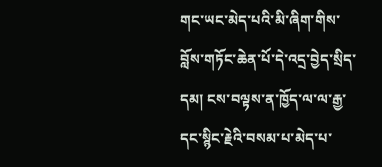གང་ཡང་མེད་པའི་མི་ཞིག་གིས་བློས་གཏོང་ཆེན་པོ་དེ་འདྲ་བྱེད་སྲིད་དམ། ངས་བལྟས་ན་ཁྱོད་ལ་ལ་རྒྱ་དང་སྙིང་རྗེའི་བསམ་པ་མེད་པ་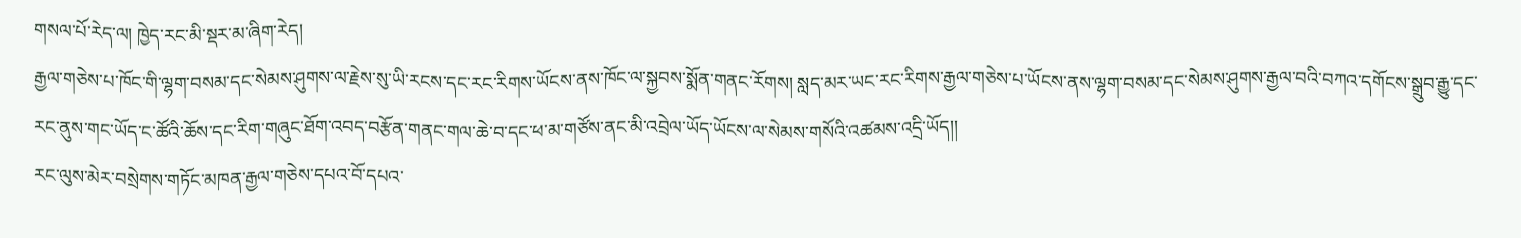གསལ་པོ་རེད་ལ། ཁྱེད་རང་མི་སྡར་མ་ཞིག་རེད།
རྒྱལ་གཅེས་པ་ཁོང་གི་ལྷག་བསམ་དང་སེམས་ཤུགས་ལ་རྗེས་སུ་ཡི་རངས་དང་རང་རིགས་ཡོངས་ནས་ཁོང་ལ་སྐྱབས་སྨོན་གནང་རོགས། སླད་མར་ཡང་རང་རིགས་རྒྱལ་གཅེས་པ་ཡོངས་ནས་ལྷག་བསམ་དང་སེམས་ཤུགས་རྒྱལ་བའི་བཀའ་དགོངས་སྒྲུབ་རྒྱུ་དང་རང་ནུས་གང་ཡོད་ང་ཚོའི་ཆོས་དང་རིག་གཞུང་ཐོག་འབད་བརྩོན་གནང་གལ་ཆེ་བ་དང་ཕ་མ་གཙོས་ནང་མི་འབྲེལ་ཡོད་ཡོངས་ལ་སེམས་གསོའི་འཚམས་འདྲི་ཡོད།།
རང་ལུས་མེར་བསྲེགས་གཏོང་མཁན་རྒྱལ་གཅེས་དཔའ་བོ་དཔའ་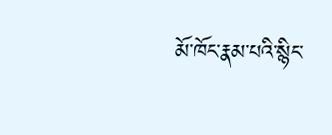མོ་ཁོང་རྣམ་པའི་སྙིང་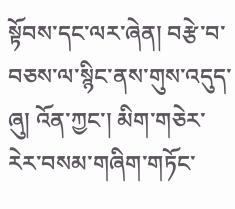སྟོབས་དང་ལར་ཞེན། བརྩེ་བ་བཅས་ལ་སྙིང་ནས་གུས་འདུད་ཞུ། འོན་ཀྱང་། མིག་གཅེར་རེར་བསམ་གཞིག་གཏོང་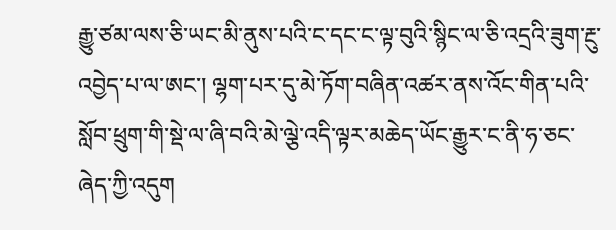རྒྱུ་ཙམ་ལས་ཅི་ཡང་མི་ནུས་པའི་ང་དང་ང་ལྟ་བུའི་སྙིང་ལ་ཅི་འདྲའི་ཟུག་རྔུ་འབྱེད་པ་ལ་ཨང་། ལྷག་པར་དུ་མེ་ཏོག་བཞིན་འཚར་ནས་འོང་གིན་པའི་སློབ་ཕྲུག་གི་སྡེ་ལ་ཞི་བའི་མེ་ལྕེ་འདི་ལྟར་མཆེད་ཡོང་རྒྱུར་ང་ནི་ཧ་ཅང་ཞེད་ཀྱི་འདུག